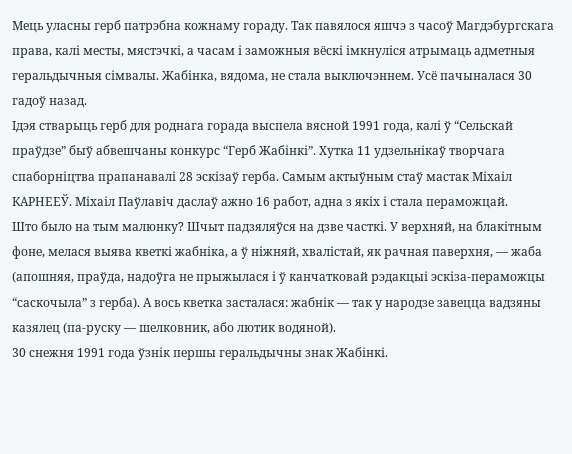Мець уласны герб патрэбна кожнаму гораду. Так павялося яшчэ з часоў Магдэбургскага права, калі месты, мястэчкі, а часам і заможныя вёскі імкнуліся атрымаць адметныя геральдычныя сімвалы. Жабінка, вядома, не стала выключэннем. Усё пачыналася 30 гадоў назад.
Ідэя стварыць герб для роднага горада выспела вясной 1991 года, калі ў “Сельскай праўдзе” быў абвешчаны конкурс “Герб Жабінкі”. Хутка 11 удзельнікаў творчага спаборніцтва прапанавалі 28 эскізаў герба. Самым актыўным стаў мастак Міхаіл КАРНЕЕЎ. Міхаіл Паўлавіч даслаў ажно 16 работ, адна з якіх і стала пераможцай.
Што было на тым малюнку? Шчыт падзяляўся на дзве часткі. У верхняй, на блакітным фоне, мелася выява кветкі жабніка, а ў ніжняй, хвалістай, як рачная паверхня, — жаба (апошняя, праўда, надоўга не прыжылася і ў канчатковай рэдакцыі эскіза-пераможцы “саскочыла” з герба). А вось кветка засталася: жабнік — так у народзе завецца вадзяны казялец (па-руску — шелковник, або лютик водяной).
30 снежня 1991 года ўзнік першы геральдычны знак Жабінкі.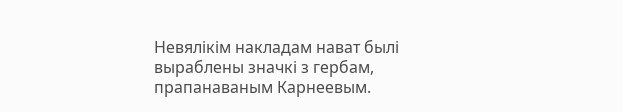Невялікім накладам нават былі выраблены значкі з гербам, прапанаваным Карнеевым.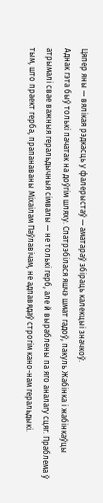Цяпер яны — вялікая рэдкасць у фалерыстаў — аматараў збіраць калекцыі значкоў.
Аднак гэта быў толькі пачатак на доўгім шляху. Спатрэбілася яшчэ шмат гадоў, пакуль Жабінка і жабінкаўцы атрымалі свае важныя геральдычныя сімвалы — не толькі герб, але й выраблены па яго аналагу сцяг. Праблема ў тым, што праект герба, прапанаваны Міхаілам Паўлавічам, не адпавядаў строгім кано-нам геральдыкі.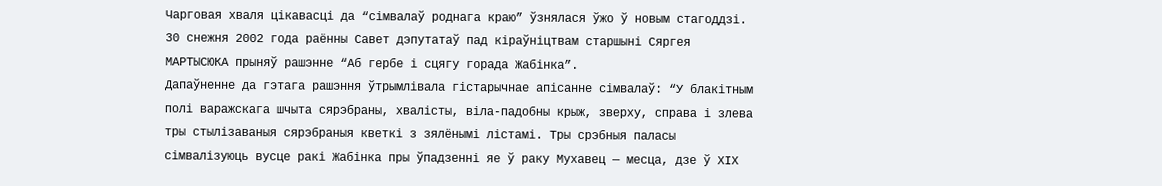Чарговая хваля цікавасці да “сімвалаў роднага краю” ўзнялася ўжо ў новым стагоддзі. 30 снежня 2002 года раённы Савет дэпутатаў пад кіраўніцтвам старшыні Сяргея МАРТЫСЮКА прыняў рашэнне “Аб гербе і сцягу горада Жабінка”.
Дапаўненне да гэтага рашэння ўтрымлівала гістарычнае апісанне сімвалаў: “У блакітным полі варажскага шчыта сярэбраны, хвалісты, віла-падобны крыж, зверху, справа і злева тры стылізаваныя сярэбраныя кветкі з зялёнымі лістамі. Тры срэбныя паласы сімвалізуюць вусце ракі Жабінка пры ўпадзенні яе ў раку Мухавец — месца, дзе ў ХІХ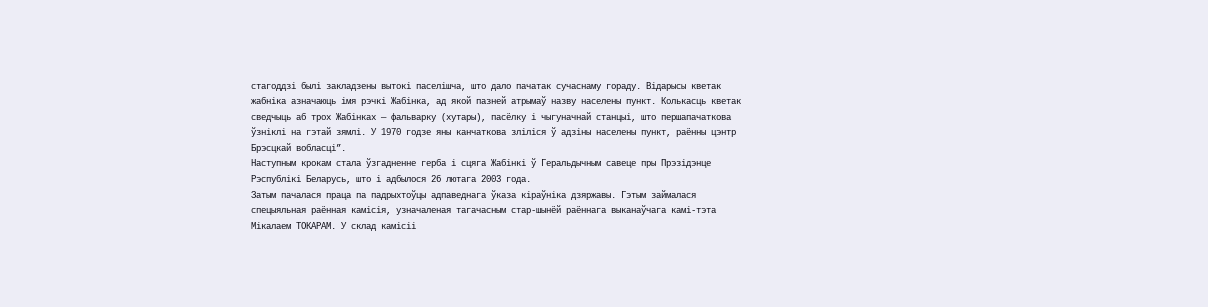стагоддзі былі закладзены вытокі паселішча, што дало пачатак сучаснаму гораду. Відарысы кветак жабніка азначаюць імя рэчкі Жабінка, ад якой пазней атрымаў назву населены пункт. Колькасць кветак сведчыць аб трох Жабінках — фальварку (хутары), пасёлку і чыгуначнай станцыі, што першапачаткова ўзніклі на гэтай зямлі. У 1970 годзе яны канчаткова зліліся ў адзіны населены пункт, раённы цэнтр Брэсцкай вобласці”.
Наступным крокам стала ўзгадненне герба і сцяга Жабінкі ў Геральдычным савеце пры Прэзідэнце Рэспублікі Беларусь, што і адбылося 26 лютага 2003 года.
Затым пачалася праца па падрыхтоўцы адпаведнага ўказа кіраўніка дзяржавы. Гэтым займалася спецыяльная раённая камісія, узначаленая тагачасным стар-шынёй раённага выканаўчага камі-тэта Мікалаем ТОКАРАМ. У склад камісіі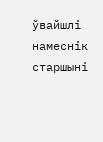ўвайшлі намеснік старшыні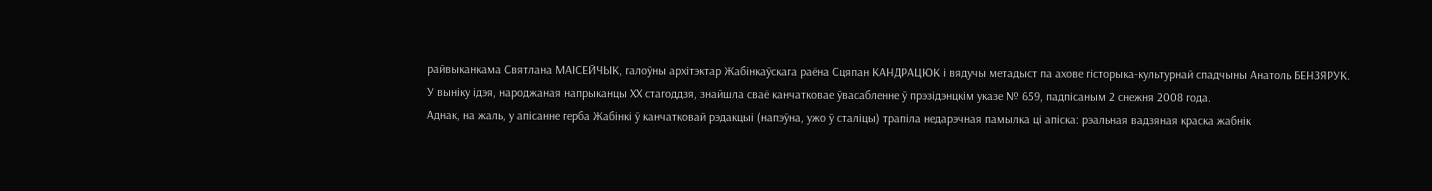райвыканкама Святлана МАІСЕЙЧЫК, галоўны архітэктар Жабінкаўскага раёна Сцяпан КАНДРАЦЮК і вядучы метадыст па ахове гісторыка-культурнай спадчыны Анатоль БЕНЗЯРУК.
У выніку ідэя, народжаная напрыканцы ХХ стагоддзя, знайшла сваё канчатковае ўвасабленне ў прэзідэнцкім указе № 659, падпісаным 2 снежня 2008 года.
Аднак, на жаль, у апісанне герба Жабінкі ў канчатковай рэдакцыі (напэўна, ужо ў сталіцы) трапіла недарэчная памылка ці апіска: рэальная вадзяная краска жабнік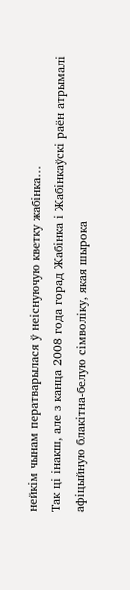нейкім чынам ператварылася ў неіснуючую кветку жабінка…
Так ці інакш, але з канца 2008 года горад Жабінка і Жабінкаўскі раён атрымалі афіцыйную блакітна-белую сімволіку, якая шырока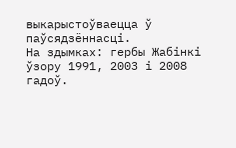выкарыстоўваецца ў паўсядзённасці.
На здымках: гербы Жабінкі ўзору 1991, 2003 і 2008 гадоў.